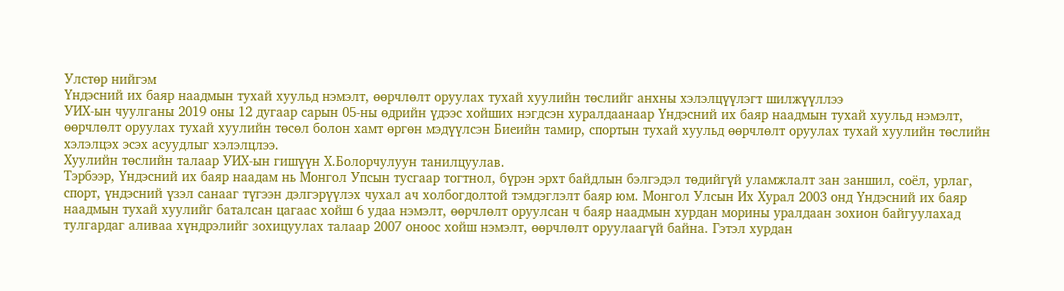Улстөр нийгэм
Үндэсний их баяр наадмын тухай хуульд нэмэлт, өөрчлөлт оруулах тухай хуулийн төслийг анхны хэлэлцүүлэгт шилжүүллээ
УИХ-ын чуулганы 2019 оны 12 дугаар сарын 05-ны өдрийн үдээс хойших нэгдсэн хуралдаанаар Үндэсний их баяр наадмын тухай хуульд нэмэлт, өөрчлөлт оруулах тухай хуулийн төсөл болон хамт өргөн мэдүүлсэн Биеийн тамир, спортын тухай хуульд өөрчлөлт оруулах тухай хуулийн төслийн хэлэлцэх эсэх асуудлыг хэлэлцлээ.
Хуулийн төслийн талаар УИХ-ын гишүүн Х.Болорчулуун танилцуулав.
Тэрбээр, Үндэсний их баяр наадам нь Монгол Упсын тусгаар тогтнол, бүрэн эрхт байдлын бэлгэдэл төдийгүй уламжлалт зан заншил, соёл, урлаг, спорт, үндэсний үзэл санааг түгээн дэлгэрүүлэх чухал ач холбогдолтой тэмдэглэлт баяр юм. Монгол Улсын Их Хурал 2003 онд Үндэсний их баяр наадмын тухай хуулийг баталсан цагаас хойш 6 удаа нэмэлт, өөрчлөлт оруулсан ч баяр наадмын хурдан морины уралдаан зохион байгуулахад тулгардаг аливаа хүндрэлийг зохицуулах талаар 2007 оноос хойш нэмэлт, өөрчлөлт оруулаагүй байна. Гэтэл хурдан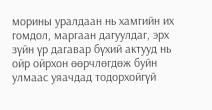морины уралдаан нь хамгийн их гомдол, маргаан дагуулдаг, эрх зүйн үр дагавар бүхий актууд нь ойр ойрхон өөрчлөгдөж буйн улмаас уяачдад тодорхойгүй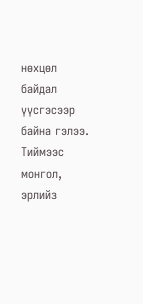нөхцөл байдал үүсгэсээр байна гэлээ.
Тиймээс монгол, эрлийз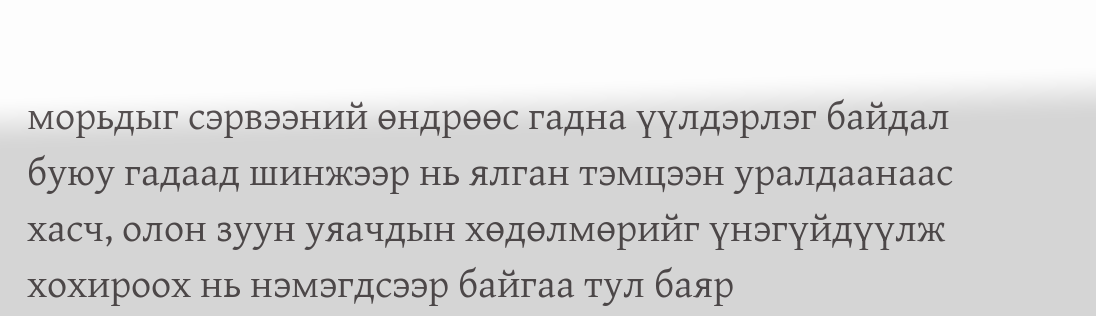морьдыг сэрвээний өндрөөс гадна үүлдэрлэг байдал буюу гадаад шинжээр нь ялган тэмцээн уралдаанаас хасч, олон зуун уяачдын хөдөлмөрийг үнэгүйдүүлж хохироох нь нэмэгдсээр байгаа тул баяр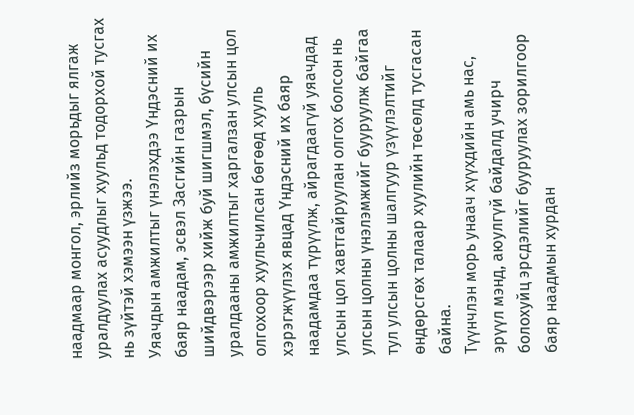наадмаар монгол, эрлийз морьдыг ялгаж уралдуулах асуудлыг хуульд тодорхой тусгах нь зүйтэй хэмээн үзжээ.
Уяачдын амжилтыг үнэлэхдээ Үндэсний их баяр наадам, эсвэл Засгийн газрын шийдвэрээр хийж буй шигшмэл, бүсийн уралдааны амжилтыг харгалзан улсын цол олгохоор хуульчилсан бөгөөд хууль хэрэгжүүлэх явцад Үндэсний их баяр наадамдаа түрүүлж, айрагдаагүй уяачдад улсын цол хавтгайруулан олгох болсон нь улсын цолны үнэлэмжийг бууруулж байгаа тул улсын цолны шалгуур үзүүлэлтийг өндөрсгөх талаар хуулийн төсөлд тусгасан байна.
Түүнчлэн морь унаач хүүхдийн амь нас, эрүүл мэнд, аюулгүй байдалд учирч болохуйц эрсдэлийг бууруулах зорилгоор баяр наадмын хурдан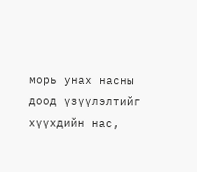морь унах насны доод үзүүлэлтийг хүүхдийн нас,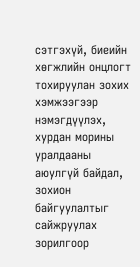сэтгэхүй, биеийн хөгжлийн онцлогт тохируулан зохих хэмжээгээр нэмэгдүүлэх, хурдан морины уралдааны аюулгүй байдал, зохион байгуулалтыг сайжруулах зорилгоор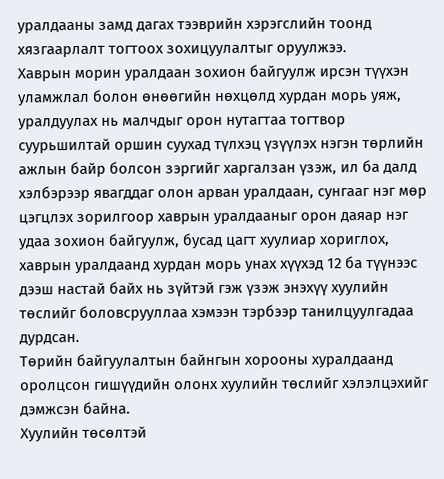уралдааны замд дагах тээврийн хэрэгслийн тоонд хязгаарлалт тогтоох зохицуулалтыг оруулжээ.
Хаврын морин уралдаан зохион байгуулж ирсэн түүхэн уламжлал болон өнөөгийн нөхцөлд хурдан морь уяж, уралдуулах нь малчдыг орон нутагтаа тогтвор суурьшилтай оршин суухад түлхэц үзүүлэх нэгэн төрлийн ажлын байр болсон зэргийг харгалзан үзэж, ил ба далд хэлбэрээр явагддаг олон арван уралдаан, сунгааг нэг мөр цэгцлэх зорилгоор хаврын уралдааныг орон даяар нэг удаа зохион байгуулж, бусад цагт хуулиар хориглох, хаврын уралдаанд хурдан морь унах хүүхэд 12 ба түүнээс дээш настай байх нь зүйтэй гэж үзэж энэхүү хуулийн төслийг боловсрууллаа хэмээн тэрбээр танилцуулгадаа дурдсан.
Төрийн байгуулалтын байнгын хорооны хуралдаанд оролцсон гишүүдийн олонх хуулийн төслийг хэлэлцэхийг дэмжсэн байна.
Хуулийн төсөлтэй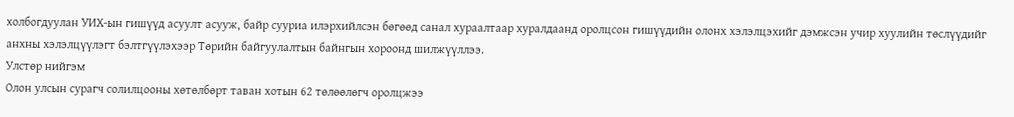холбогдуулан УИХ-ын гишүүд асуулт асууж, байр сууриа илэрхийлсэн бөгөөд санал хураалтаар хуралдаанд оролцсон гишүүдийн олонх хэлэлцэхийг дэмжсэн учир хуулийн төслүүдийг анхны хэлэлцүүлэгт бэлтгүүлэхээр Төрийн байгуулалтын байнгын хороонд шилжүүллээ.
Улстөр нийгэм
Олон улсын сурагч солилцооны хөтөлбөрт таван хотын 62 төлөөлөгч оролцжээ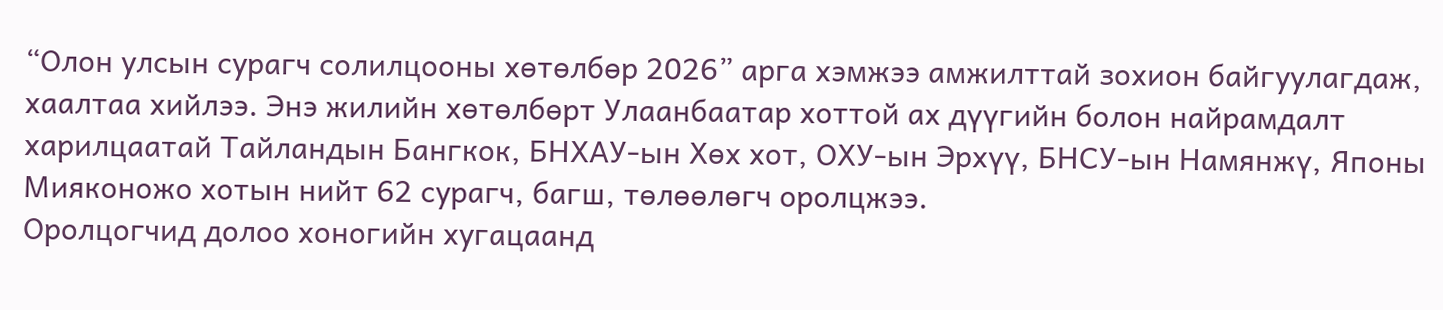“Олон улсын сурагч солилцооны хөтөлбөр 2026” арга хэмжээ амжилттай зохион байгуулагдаж, хаалтаа хийлээ. Энэ жилийн хөтөлбөрт Улаанбаатар хоттой ах дүүгийн болон найрамдалт харилцаатай Тайландын Бангкок, БНХАУ-ын Хөх хот, ОХУ-ын Эрхүү, БНСУ-ын Намянжү, Японы Мияконожо хотын нийт 62 сурагч, багш, төлөөлөгч оролцжээ.
Оролцогчид долоо хоногийн хугацаанд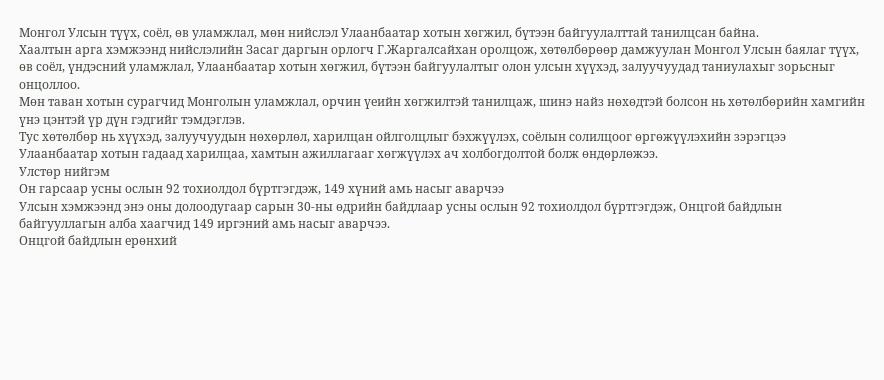Монгол Улсын түүх, соёл, өв уламжлал, мөн нийслэл Улаанбаатар хотын хөгжил, бүтээн байгуулалттай танилцсан байна.
Хаалтын арга хэмжээнд нийслэлийн Засаг даргын орлогч Г.Жаргалсайхан оролцож, хөтөлбөрөөр дамжуулан Монгол Улсын баялаг түүх, өв соёл, үндэсний уламжлал, Улаанбаатар хотын хөгжил, бүтээн байгуулалтыг олон улсын хүүхэд, залуучуудад таниулахыг зорьсныг онцоллоо.
Мөн таван хотын сурагчид Монголын уламжлал, орчин үеийн хөгжилтэй танилцаж, шинэ найз нөхөдтэй болсон нь хөтөлбөрийн хамгийн үнэ цэнтэй үр дүн гэдгийг тэмдэглэв.
Тус хөтөлбөр нь хүүхэд, залуучуудын нөхөрлөл, харилцан ойлголцлыг бэхжүүлэх, соёлын солилцоог өргөжүүлэхийн зэрэгцээ Улаанбаатар хотын гадаад харилцаа, хамтын ажиллагааг хөгжүүлэх ач холбогдолтой болж өндөрлөжээ.
Улстөр нийгэм
Он гарсаар усны ослын 92 тохиолдол бүртгэгдэж, 149 хүний амь насыг аварчээ
Улсын хэмжээнд энэ оны долоодугаар сарын 30-ны өдрийн байдлаар усны ослын 92 тохиолдол бүртгэгдэж, Онцгой байдлын байгууллагын алба хаагчид 149 иргэний амь насыг аварчээ.
Онцгой байдлын ерөнхий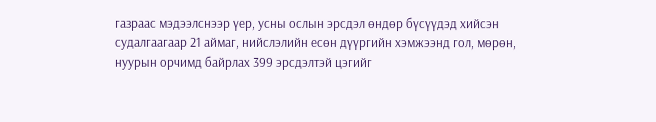газраас мэдээлснээр үер, усны ослын эрсдэл өндөр бүсүүдэд хийсэн судалгаагаар 21 аймаг, нийслэлийн есөн дүүргийн хэмжээнд гол, мөрөн, нуурын орчимд байрлах 399 эрсдэлтэй цэгийг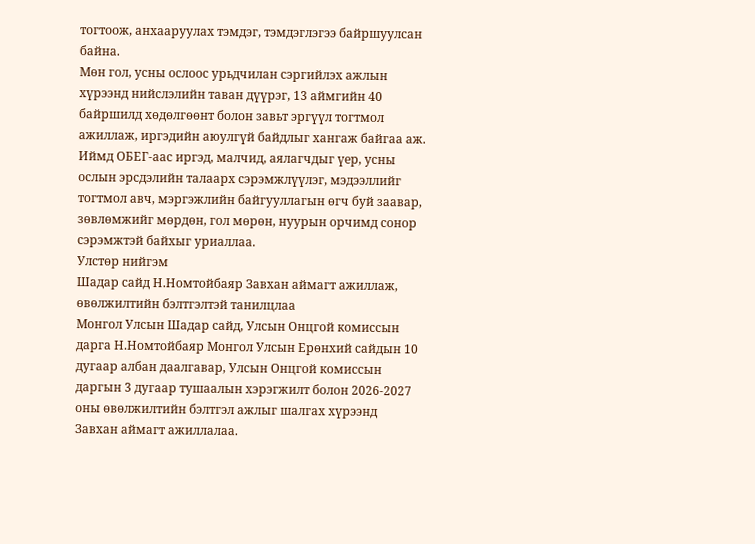тогтоож, анхааруулах тэмдэг, тэмдэглэгээ байршуулсан байна.
Мөн гол, усны ослоос урьдчилан сэргийлэх ажлын хүрээнд нийслэлийн таван дүүрэг, 13 аймгийн 40 байршилд хөдөлгөөнт болон завьт эргүүл тогтмол ажиллаж, иргэдийн аюулгүй байдлыг хангаж байгаа аж.
Иймд ОБЕГ-аас иргэд, малчид, аялагчдыг үер, усны ослын эрсдэлийн талаарх сэрэмжлүүлэг, мэдээллийг тогтмол авч, мэргэжлийн байгууллагын өгч буй заавар, зөвлөмжийг мөрдөн, гол мөрөн, нуурын орчимд сонор сэрэмжтэй байхыг уриаллаа.
Улстөр нийгэм
Шадар сайд Н.Номтойбаяр Завхан аймагт ажиллаж, өвөлжилтийн бэлтгэлтэй танилцлаа
Монгол Улсын Шадар сайд, Улсын Онцгой комиссын дарга Н.Номтойбаяр Монгол Улсын Ерөнхий сайдын 10 дугаар албан даалгавар, Улсын Онцгой комиссын даргын 3 дугаар тушаалын хэрэгжилт болон 2026-2027 оны өвөлжилтийн бэлтгэл ажлыг шалгах хүрээнд Завхан аймагт ажиллалаа.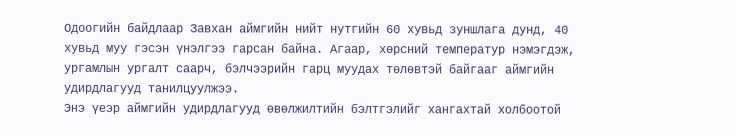Одоогийн байдлаар Завхан аймгийн нийт нутгийн 60 хувьд зуншлага дунд, 40 хувьд муу гэсэн үнэлгээ гарсан байна. Агаар, хөрсний температур нэмэгдэж, ургамлын ургалт саарч, бэлчээрийн гарц муудах төлөвтэй байгааг аймгийн удирдлагууд танилцуулжээ.
Энэ үеэр аймгийн удирдлагууд өвөлжилтийн бэлтгэлийг хангахтай холбоотой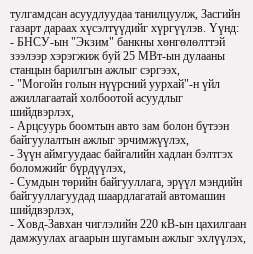тулгамдсан асуудлуудаа танилцуулж, Засгийн газарт дараах хүсэлтүүдийг хүргүүлэв. Үүнд:
- БНСУ-ын "Экзим" банкны хөнгөлөлттэй зээлээр хэрэгжиж буй 25 МВт-ын дулааны станцын барилгын ажлыг сэргээх,
- "Могойн голын нүүрсний уурхай"-н үйл ажиллагаатай холбоотой асуудлыг шийдвэрлэх,
- Арцсуурь боомтын авто зам болон бүтээн байгуулалтын ажлыг эрчимжүүлэх,
- Зүүн аймгуудаас байгалийн хадлан бэлтгэх боломжийг бүрдүүлэх,
- Сумдын төрийн байгууллага, эрүүл мэндийн байгууллагуудад шаардлагатай автомашин шийдвэрлэх,
- Ховд-Завхан чиглэлийн 220 кВ-ын цахилгаан дамжуулах агаарын шугамын ажлыг эхлүүлэх,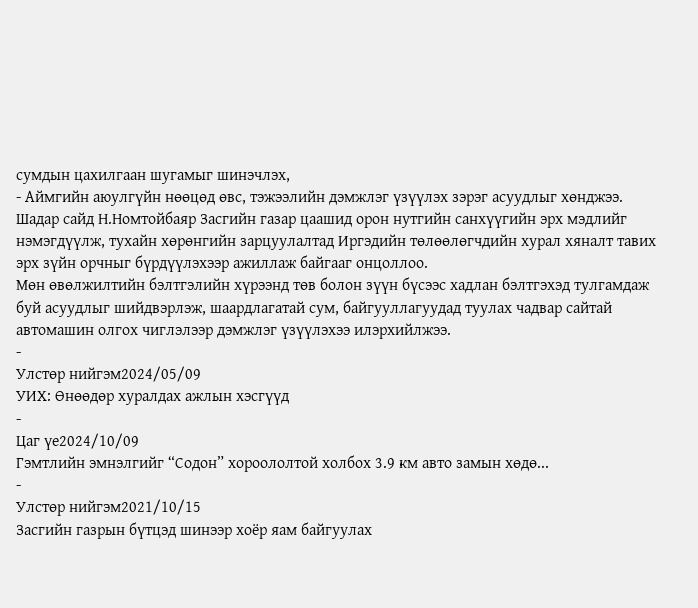сумдын цахилгаан шугамыг шинэчлэх,
- Аймгийн аюулгүйн нөөцөд өвс, тэжээлийн дэмжлэг үзүүлэх зэрэг асуудлыг хөнджээ.
Шадар сайд Н.Номтойбаяр Засгийн газар цаашид орон нутгийн санхүүгийн эрх мэдлийг нэмэгдүүлж, тухайн хөрөнгийн зарцуулалтад Иргэдийн төлөөлөгчдийн хурал хяналт тавих эрх зүйн орчныг бүрдүүлэхээр ажиллаж байгааг онцоллоо.
Мөн өвөлжилтийн бэлтгэлийн хүрээнд төв болон зүүн бүсээс хадлан бэлтгэхэд тулгамдаж буй асуудлыг шийдвэрлэж, шаардлагатай сум, байгууллагуудад туулах чадвар сайтай автомашин олгох чиглэлээр дэмжлэг үзүүлэхээ илэрхийлжээ.
-
Улстөр нийгэм2024/05/09
УИХ: Өнөөдөр хуралдах ажлын хэсгүүд
-
Цаг үе2024/10/09
Гэмтлийн эмнэлгийг “Содон” хороололтой холбох 3.9 км авто замын хөдө...
-
Улстөр нийгэм2021/10/15
Засгийн газрын бүтцэд шинээр хоёр яам байгуулах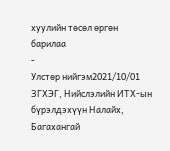хуулийн төсөл өргөн барилаа
-
Улстөр нийгэм2021/10/01
ЗГХЭГ, Нийслэлийн ИТХ-ын бүрэлдэхүүн Налайх, Багахангай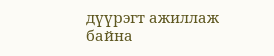дүүрэгт ажиллаж байна